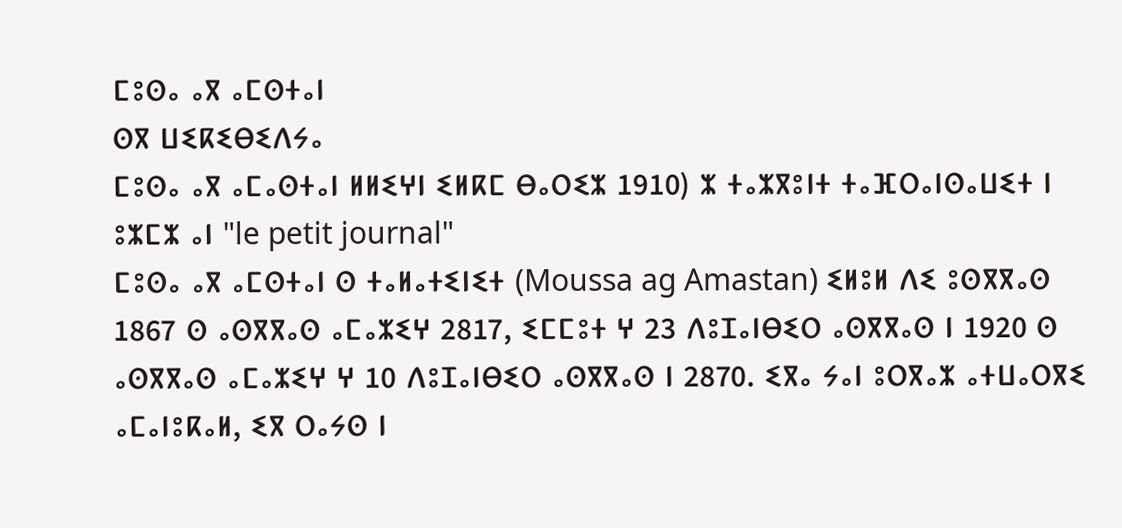ⵎⵓⵙⴰ ⴰⴳ ⴰⵎⵙⵜⴰⵏ
ⵙⴳ ⵡⵉⴽⵉⴱⵉⴷⵢⴰ
ⵎⵓⵙⴰ ⴰⴳ ⴰⵎⴰⵙⵜⴰⵏ ⵍⵍⵉⵖⵏ ⵉⵍⴽⵎ ⴱⴰⵔⵉⵣ 1910) ⵣ ⵜⴰⵣⴳⵓⵏⵜ ⵜⴰⴼⵔⴰⵏⵙⴰⵡⵉⵜ ⵏ ⵓⵣⵎⵣ ⴰⵏ "le petit journal"
ⵎⵓⵙⴰ ⴰⴳ ⴰⵎⵙⵜⴰⵏ ⵙ ⵜⴰⵍⴰⵜⵉⵏⵉⵜ (Moussa ag Amastan) ⵉⵍⵓⵍ ⴷⵉ ⵓⵙⴳⴳⴰⵙ 1867 ⵙ ⴰⵙⴳⴳⴰⵙ ⴰⵎⴰⵣⵉⵖ 2817, ⵉⵎⵎⵓⵜ ⵖ 23 ⴷⵓⵊⴰⵏⴱⵉⵔ ⴰⵙⴳⴳⴰⵙ ⵏ 1920 ⵙ ⴰⵙⴳⴳⴰⵙ ⴰⵎⴰⵣⵉⵖ ⵖ 10 ⴷⵓⵊⴰⵏⴱⵉⵔ ⴰⵙⴳⴳⴰⵙ ⵏ 2870. ⵉⴳⴰ ⵢⴰⵏ ⵓⵔⴳⴰⵣ ⴰⵜⵡⴰⵔⴳⵉ ⴰⵎⴰⵏⵓⴽⴰⵍ, ⵉⴳ ⵔⴰⵢⵙ ⵏ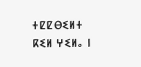ⵜⵇⵇⴱⵉⵍⵜ ⴽⵉⵍ ⵖⵉⵍⴰ ⵏ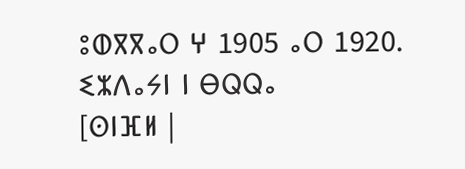ⵓⵀⴳⴳⴰⵔ ⵖ 1905 ⴰⵔ 1920.
ⵉⵣⴷⴰⵢⵏ ⵏ ⴱⵕⵕⴰ
[ⵙⵏⴼⵍ |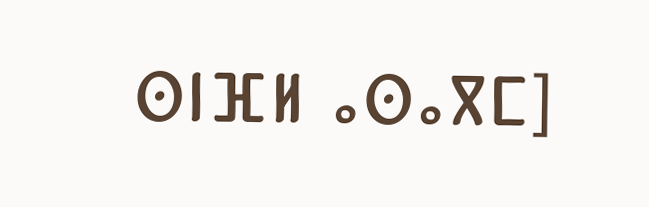ⵙⵏⴼⵍ ⴰⵙⴰⴳⵎ]